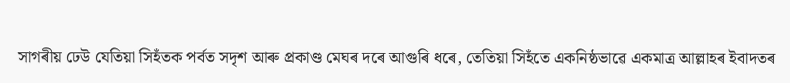সাগৰীয় ঢেউ যেতিয়া সিহঁতক পৰ্বত সদৃশ আৰু প্ৰকাণ্ড মেঘৰ দৰে আগুৰি ধৰে, তেতিয়া সিহঁতে একনিষ্ঠভাৱে একমাত্ৰ আল্লাহৰ ইবাদতৰ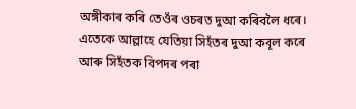অঙ্গীকাৰ কৰি তেওঁৰ ওচৰত দুআ কৰিবলৈ ধৰে। এতেকে আল্লাহে যেতিয়া সিহঁতৰ দুআ কবূল কৰে আৰু সিহঁতক বিপদৰ পৰা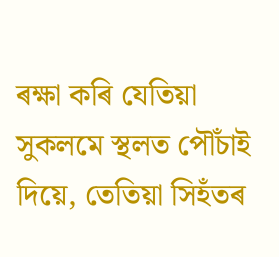ৰক্ষা কৰি যেতিয়া সুকলমে স্থলত পৌঁচাই দিয়ে, তেতিয়া সিহঁতৰ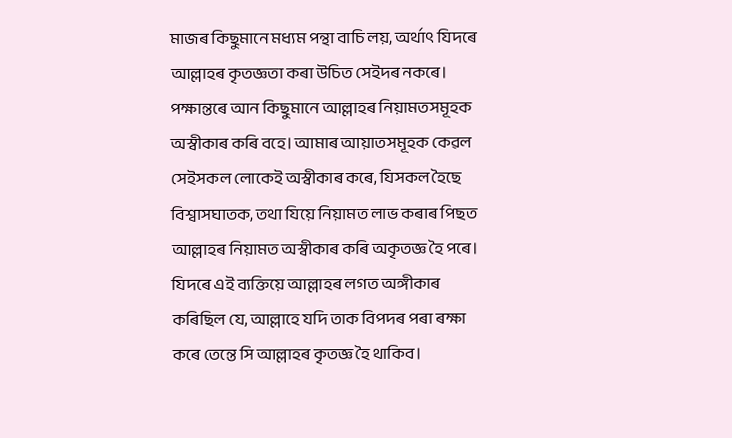মাজৰ কিছুমানে মধ্যম পন্থা বাচি লয়, অৰ্থাৎ যিদৰে আল্লাহৰ কৃতজ্ঞতা কৰা উচিত সেইদৰ নকৰে। পক্ষান্তৰে আন কিছুমানে আল্লাহৰ নিয়ামতসমূহক অস্বীকাৰ কৰি বহে। আমাৰ আয়াতসমূহক কেৱল সেইসকল লোকেই অস্বীকাৰ কৰে, যিসকল হৈছে বিশ্বাসঘাতক, তথা যিয়ে নিয়ামত লাভ কৰাৰ পিছত আল্লাহৰ নিয়ামত অস্বীকাৰ কৰি অকৃতজ্ঞ হৈ পৰে। যিদৰে এই ব্যক্তিয়ে আল্লাহৰ লগত অঙ্গীকাৰ কৰিছিল যে, আল্লাহে যদি তাক বিপদৰ পৰা ৰক্ষা কৰে তেন্তে সি আল্লাহৰ কৃতজ্ঞ হৈ থাকিব।